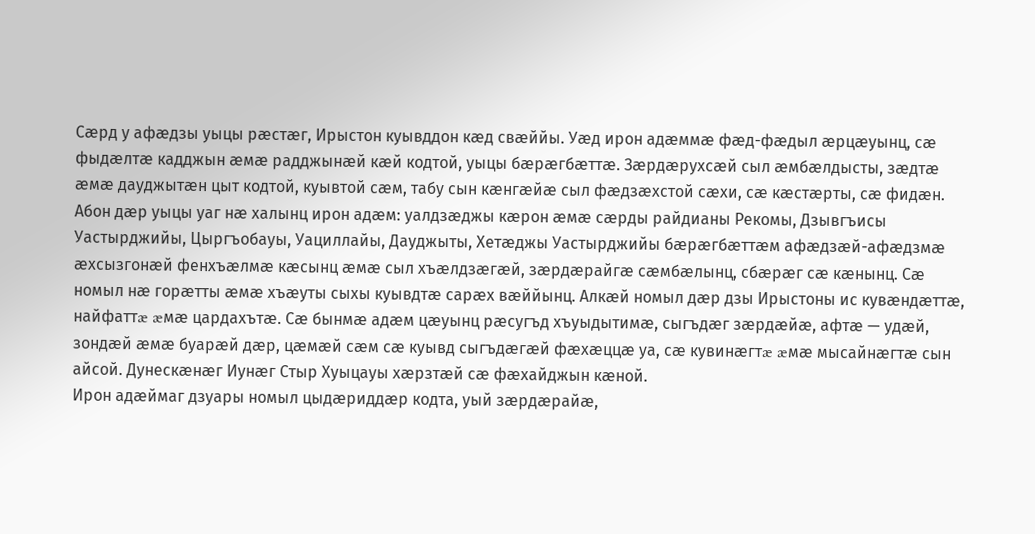Сæрд у афæдзы уыцы рæстæг, Ирыстон куывддон кæд свæййы. Уæд ирон адæммæ фæд-фæдыл æрцæуынц, сæ фыдæлтæ кадджын æмæ радджынæй кæй кодтой, уыцы бæрæгбæттæ. Зæрдæрухсæй сыл æмбæлдысты, зæдтæ æмæ дауджытæн цыт кодтой, куывтой сæм, табу сын кæнгæйæ сыл фæдзæхстой сæхи, сæ кæстæрты, сæ фидæн. Абон дæр уыцы уаг нæ халынц ирон адæм: уалдзæджы кæрон æмæ сæрды райдианы Рекомы, Дзывгъисы Уастырджийы, Цыргъобауы, Уациллайы, Дауджыты, Хетæджы Уастырджийы бæрæгбæттæм афæдзæй-афæдзмæ æхсызгонæй фенхъæлмæ кæсынц æмæ сыл хъæлдзæгæй, зæрдæрайгæ сæмбæлынц, сбæрæг сæ кæнынц. Сæ номыл нæ горæтты æмæ хъæуты сыхы куывдтæ сарæх вæййынц. Алкæй номыл дæр дзы Ирыстоны ис кувæндæттæ, найфаттæ æмæ цардахътæ. Сæ бынмæ адæм цæуынц рæсугъд хъуыдытимæ, сыгъдæг зæрдæйæ, афтæ — удæй, зондæй æмæ буарæй дæр, цæмæй сæм сæ куывд сыгъдæгæй фæхæццæ уа, сæ кувинæгтæ æмæ мысайнæгтæ сын айсой. Дунескæнæг Иунæг Стыр Хуыцауы хæрзтæй сæ фæхайджын кæной.
Ирон адæймаг дзуары номыл цыдæриддæр кодта, уый зæрдæрайæ,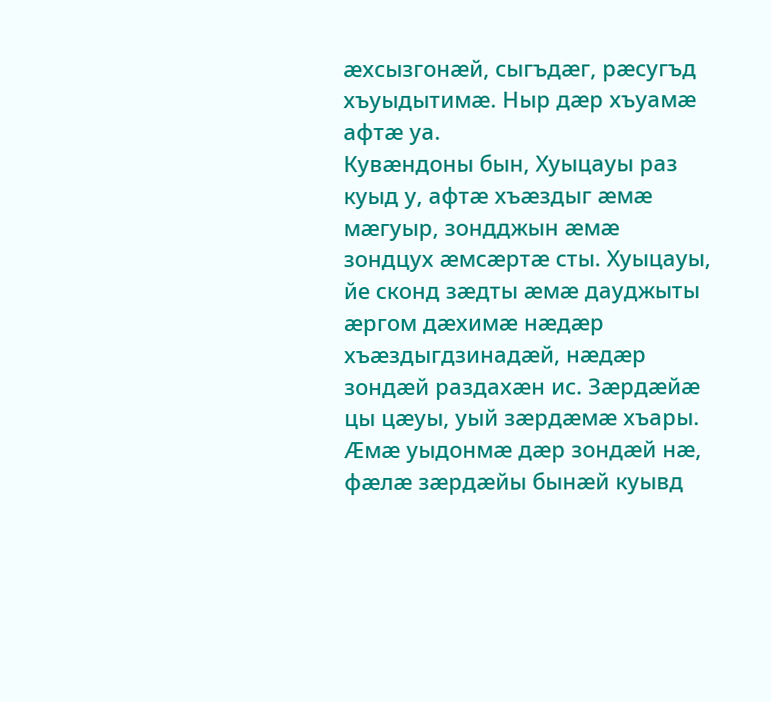æхсызгонæй, сыгъдæг, рæсугъд хъуыдытимæ. Ныр дæр хъуамæ афтæ уа.
Кувæндоны бын, Хуыцауы раз куыд у, афтæ хъæздыг æмæ мæгуыр, зондджын æмæ зондцух æмсæртæ сты. Хуыцауы, йе сконд зæдты æмæ дауджыты æргом дæхимæ нæдæр хъæздыгдзинадæй, нæдæр зондæй раздахæн ис. Зæрдæйæ цы цæуы, уый зæрдæмæ хъары. Æмæ уыдонмæ дæр зондæй нæ, фæлæ зæрдæйы бынæй куывд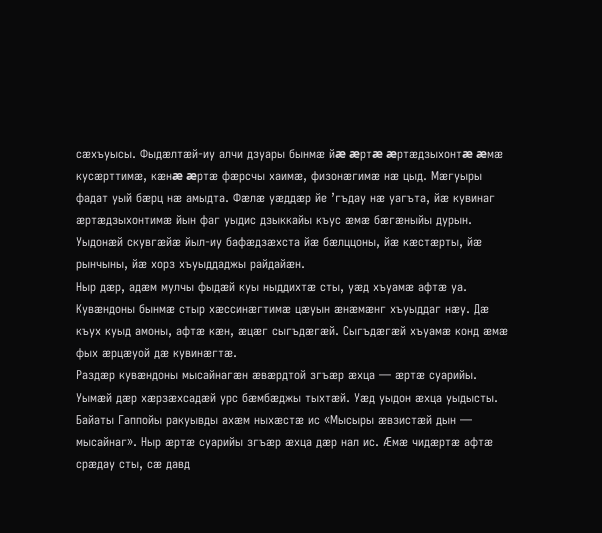сæхъуысы. Фыдæлтæй-иу алчи дзуары бынмæ йæ æртæ æртæдзыхонтæ æмæ кусæрттимæ, кæнæ æртæ фæрсчы хаимæ, физонæгимæ нæ цыд. Мæгуыры фадат уый бæрц нæ амыдта. Фæлæ уæддæр йе ’гъдау нæ уагъта, йæ кувинаг æртæдзыхонтимæ йын фаг уыдис дзыккайы къус æмæ бæгæныйы дурын. Уыдонæй скувгæйæ йыл-иу бафæдзæхста йæ бæлццоны, йæ кæстæрты, йæ рынчыны, йæ хорз хъуыддаджы райдайæн.
Ныр дæр, адæм мулчы фыдæй куы ныддихтæ сты, уæд хъуамæ афтæ уа. Кувæндоны бынмæ стыр хæссинæгтимæ цæуын æнæмæнг хъуыддаг нæу. Дæ къух куыд амоны, афтæ кæн, æцæг сыгъдæгæй. Сыгъдæгæй хъуамæ конд æмæ фых æрцæуой дæ кувинæгтæ.
Раздæр кувæндоны мысайнагæн æвæрдтой згъæр æхца — æртæ суарийы. Уымæй дæр хæрзæхсадæй урс бæмбæджы тыхтæй. Уæд уыдон æхца уыдысты. Байаты Гаппойы ракуывды ахæм ныхæстæ ис «Мысыры æвзистæй дын — мысайнаг». Ныр æртæ суарийы згъæр æхца дæр нал ис. Æмæ чидæртæ афтæ срæдау сты, сæ давд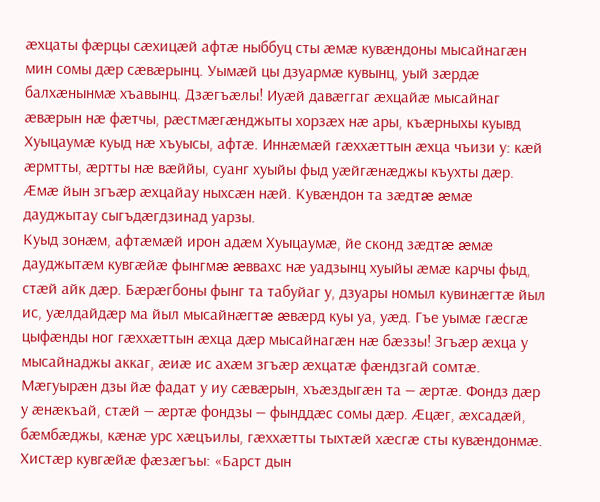æхцаты фæрцы сæхицæй афтæ ныббуц сты æмæ кувæндоны мысайнагæн мин сомы дæр сæвæрынц. Уымæй цы дзуармæ кувынц, уый зæрдæ балхæнынмæ хъавынц. Дзæгъæлы! Иуæй давæггаг æхцайæ мысайнаг æвæрын нæ фæтчы, рæстмæгæнджыты хорзæх нæ ары, къæрныхы куывд Хуыцаумæ куыд нæ хъуысы, афтæ. Иннæмæй гæххæттын æхца чъизи у: кæй æрмтты, æртты нæ вæййы, суанг хуыйы фыд уæйгæнæджы къухты дæр. Æмæ йын згъæр æхцайау ныхсæн нæй. Кувæндон та зæдтæ æмæ дауджытау сыгъдæгдзинад уарзы.
Куыд зонæм, афтæмæй ирон адæм Хуыцаумæ, йе сконд зæдтæ æмæ дауджытæм кувгæйæ фынгмæ æввахс нæ уадзынц хуыйы æмæ карчы фыд, стæй айк дæр. Бæрæгбоны фынг та табуйаг у, дзуары номыл кувинæгтæ йыл ис, уæлдайдæр ма йыл мысайнæгтæ æвæрд куы уа, уæд. Гъе уымæ гæсгæ цыфæнды ног гæххæттын æхца дæр мысайнагæн нæ бæззы! Згъæр æхца у мысайнаджы аккаг, æиæ ис ахæм згъæр æхцатæ фæндзгай сомтæ. Мæгуырæн дзы йæ фадат у иу сæвæрын, хъæздыгæн та — æртæ. Фондз дæр у æнæкъай, стæй — æртæ фондзы — фынддæс сомы дæр. Æцæг, æхсадæй, бæмбæджы, кæнæ урс хæцъилы, гæххæтты тыхтæй хæсгæ сты кувæндонмæ. Хистæр кувгæйæ фæзæгъы: «Барст дын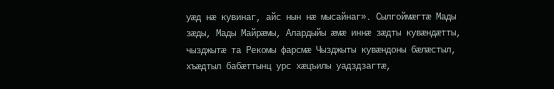уæд нæ кувинаг, айс нын нæ мысайнаг». Сылгоймæгтæ Мады зæды, Мады Майрæмы, Алардыйы æмæ иннæ зæдты кувæндæтты, чызджытæ та Рекомы фарсмæ Чызджыты кувæндоны бæлæстыл, хъæдтыл бабæттынц урс хæцъилы уадздзагтæ,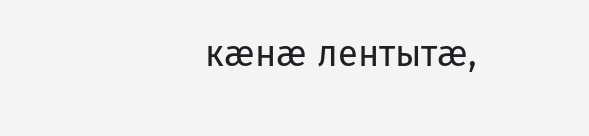кæнæ лентытæ,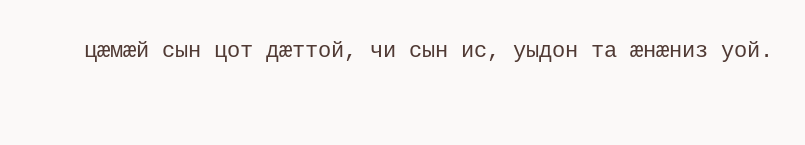цæмæй сын цот дæттой, чи сын ис, уыдон та æнæниз уой.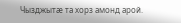Чызджытæ та хорз амонд арой.